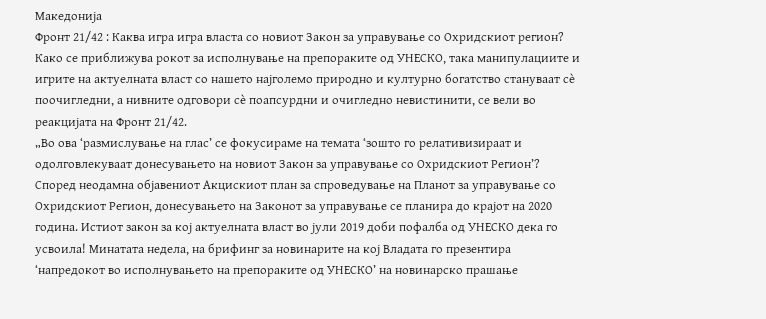Македонија
Фронт 21/42 : Каква игра игра власта со новиот Закон за управување со Охридскиот регион?
Како се приближува рокот за исполнување на препораките од УНЕСКО, така манипулациите и игрите на актуелната власт со нашето најголемо природно и културно богатство стануваат сè поочигледни, а нивните одговори сè поапсурдни и очигледно невистинити, се вели во реакцијата на Фронт 21/42.
„Во ова ‘размислување на глас’ се фокусираме на темата ‘зошто го релативизираат и одолговлекуваат донесувањето на новиот Закон за управување со Охридскиот Регион’?
Според неодамна објавениот Акцискиот план за спроведување на Планот за управување со Охридскиот Регион, донесувањето на Законот за управување се планира до крајот на 2020 година. Истиот закон за кој актуелната власт во јули 2019 доби пофалба од УНЕСКО дека го усвоила! Минатата недела, на брифинг за новинарите на кој Владата го презентира ‘напредокот во исполнувањето на препораките од УНЕСКО’ на новинарско прашање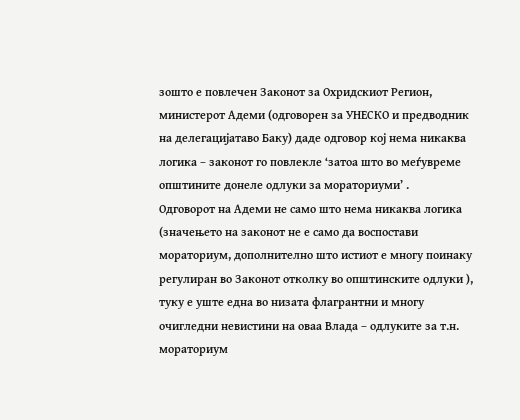зошто е повлечен Законот за Охридскиот Регион, министерот Адеми (одговорен за УНЕСКО и предводник на делегацијатаво Баку) даде одговор кој нема никаква логика – законот го повлекле ‘затоа што во меѓувреме општините донеле одлуки за мораториуми’ .
Одговорот на Адеми не само што нема никаква логика (значењето на законот не е само да воспостави мораториум, дополнително што истиот е многу поинаку регулиран во Законот отколку во општинските одлуки ), туку е уште една во низата флагрантни и многу очигледни невистини на оваа Влада – одлуките за т.н. мораториум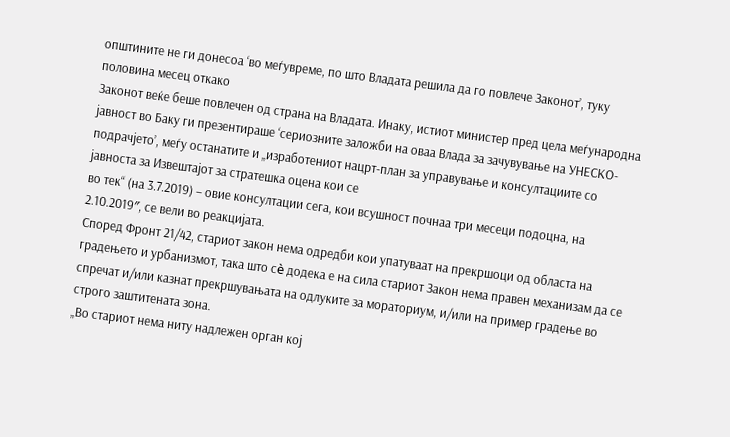општините не ги донесоа ‘во меѓувреме, по што Владата решила да го повлече Законот’, туку половина месец откако
Законот веќе беше повлечен од страна на Владата. Инаку, истиот министер пред цела меѓународна јавност во Баку ги презентираше ‘сериозните заложби на оваа Влада за зачувување на УНЕСКО-подрачјето’, меѓу останатите и „изработениот нацрт-план за управување и консултациите со јавноста за Извештајот за стратешка оцена кои се
во тек“ (на 3.7.2019) – овие консултации сега, кои всушност почнаа три месеци подоцна, на 2.10.2019″, се вели во реакцијата.
Според Фронт 21/42, стариот закон нема одредби кои упатуваат на прекршоци од областа на градењето и урбанизмот, така што сè додека е на сила стариот Закон нема правен механизам да се спречат и/или казнат прекршувањата на одлуките за мораториум, и/или на пример градење во строго заштитената зона.
„Во стариот нема ниту надлежен орган кој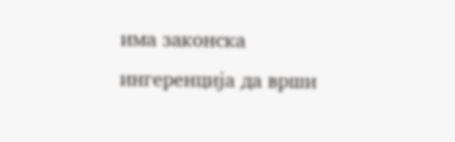има законска ингеренција да врши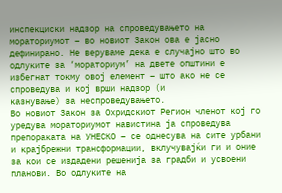инспекциски надзор на спроведувањето на мораториумот – во новиот Закон ова е јасно дефинирано. Не веруваме дека е случајно што во одлуките за ‘мораториум’ на двете општини е избегнат токму овој елемент – што ако не се спроведува и кој врши надзор (и
казнување) за неспроведувањето.
Во новиот Закон за Охридскиот Регион членот кој го уредува мораториумот навистина ја спроведува препораката на УНЕСКО – се однесува на сите урбани и крајбрежни трансформации, вклучувајќи ги и оние за кои се издадени решенија за градби и усвоени планови. Во одлуките на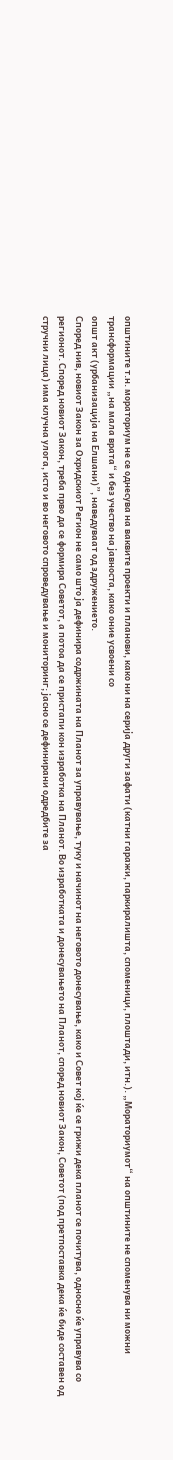општините т.н. мораториум не се однесува на ваквите проекти и планови, како ни на серија други зафати (катни гаражи, паркиралишта, споменици, плоштади, итн.). „Мораториумот“ на општините не споменува ни можни трансформации „на мала врата“ и без учество на јавноста, како оние усвоени со
општ акт (урбанизација на Елшани)”, наведуваат од здружението.
Според нив, новиот Закон за Охридскиот Регион не само што ја дефинира содржината на Планот за управување, туку и начинот на неговото донесување, како и Совет кој ќе се грижи дека планот се почитува, односно ќе управува со регионот. Според новиот Закон, треба прво да се формира Советот, а потоа да се пристапи кон изработка на Планот. Во изработката и донесувањето на Планот, според новиот Закон, Советот (под претпоставка дека ќе биде составен од стручни лица) има клучна улога, исто и во неговото спроведување и мониторинг; јасно се дефинирани одредбите за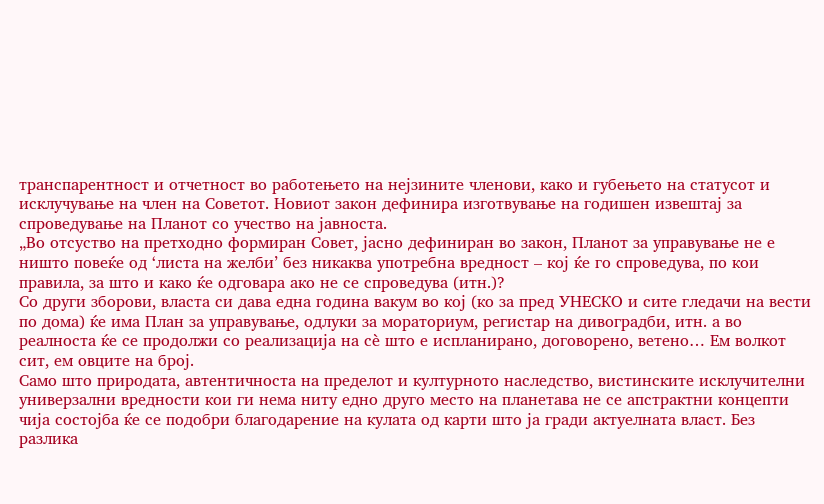транспарентност и отчетност во работењето на нејзините членови, како и губењето на статусот и исклучување на член на Советот. Новиот закон дефинира изготвување на годишен извештај за спроведување на Планот со учество на јавноста.
„Во отсуство на претходно формиран Совет, јасно дефиниран во закон, Планот за управување не е ништо повеќе од ‘листа на желби’ без никаква употребна вредност – кој ќе го спроведува, по кои правила, за што и како ќе одговара ако не се спроведува (итн.)?
Со други зборови, власта си дава една година вакум во кој (ко за пред УНЕСКО и сите гледачи на вести по дома) ќе има План за управување, одлуки за мораториум, регистар на дивоградби, итн. а во реалноста ќе се продолжи со реализација на сè што е испланирано, договорено, ветено… Ем волкот сит, ем овците на број.
Само што природата, автентичноста на пределот и културното наследство, вистинските исклучителни универзални вредности кои ги нема ниту едно друго место на планетава не се апстрактни концепти чија состојба ќе се подобри благодарение на кулата од карти што ја гради актуелната власт. Без разлика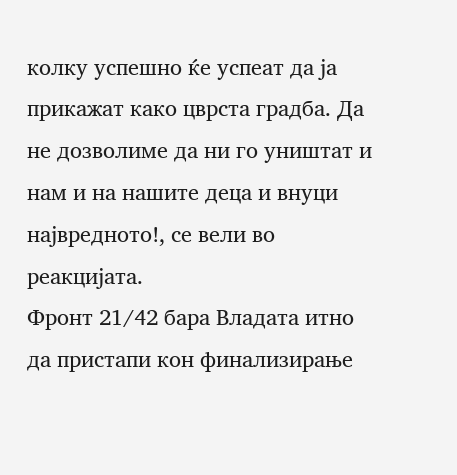колку успешно ќе успеат да ја прикажат како цврста градба. Да не дозволиме да ни го уништат и нам и на нашите деца и внуци највредното!, се вели во реакцијата.
Фронт 21/42 бара Владата итно да пристапи кон финализирање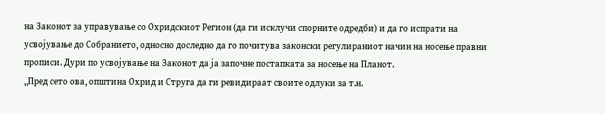на Законот за управување со Охридскиот Регион (да ги исклучи спорните одредби) и да го испрати на усвојување до Собранието, односно доследно да го почитува законски регулираниот начин на носење правни прописи. Дури по усвојување на Законот да ја започне постапката за носење на Планот.
„Пред сето ова, општина Охрид и Струга да ги ревидираат своите одлуки за т.н.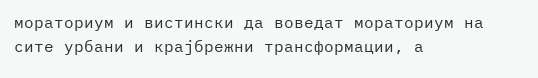мораториум и вистински да воведат мораториум на сите урбани и крајбрежни трансформации, а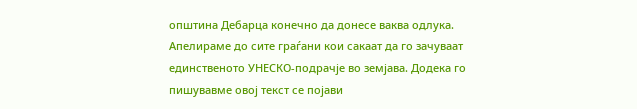општина Дебарца конечно да донесе ваква одлука. Апелираме до сите граѓани кои сакаат да го зачуваат единственото УНЕСКО-подрачје во земјава. Додека го пишувавме овој текст се појави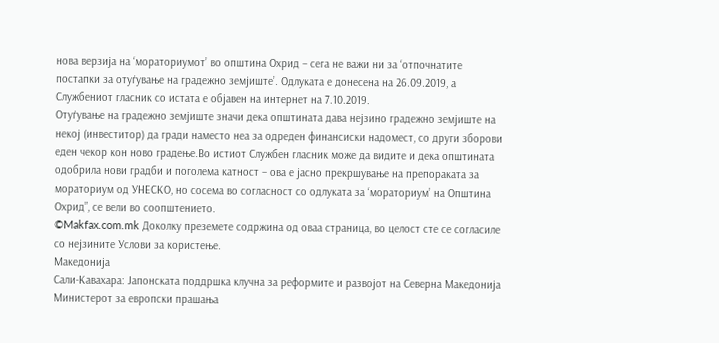нова верзија на ‘мораториумот’ во општина Охрид – сега не важи ни за ‘отпочнатите постапки за отуѓување на градежно земјиште’. Одлуката е донесена на 26.09.2019, а Службениот гласник со истата е објавен на интернет на 7.10.2019.
Отуѓување на градежно земјиште значи дека општината дава нејзино градежно земјиште на некој (инвеститор) да гради наместо неа за одреден финансиски надомест, со други зборови еден чекор кон ново градење.Во истиот Службен гласник може да видите и дека општината одобрила нови градби и поголема катност – ова е јасно прекршување на препораката за мораториум од УНЕСКО, но сосема во согласност со одлуката за ‘мораториум’ на Општина Охрид”, се вели во соопштението.
©Makfax.com.mk Доколку преземете содржина од оваа страница, во целост сте се согласиле со нејзините Услови за користење.
Македонија
Сали-Кавахара: Јапонската поддршка клучна за реформите и развојот на Северна Македонија
Министерот за европски прашања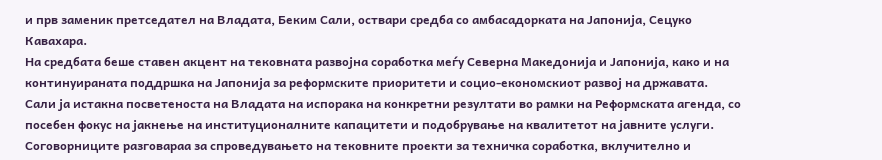и прв заменик претседател на Владата, Беким Сали, оствари средба со амбасадорката на Јапонија, Сецуко Кавахара.
На средбата беше ставен акцент на тековната развојна соработка меѓу Северна Македонија и Јапонија, како и на континуираната поддршка на Јапонија за реформските приоритети и социо-економскиот развој на државата.
Сали ја истакна посветеноста на Владата на испорака на конкретни резултати во рамки на Реформската агенда, со посебен фокус на јакнење на институционалните капацитети и подобрување на квалитетот на јавните услуги.
Соговорниците разговараа за спроведувањето на тековните проекти за техничка соработка, вклучително и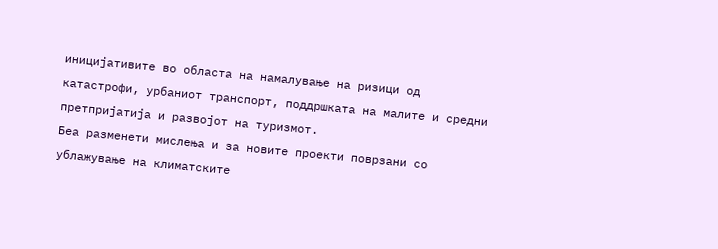иницијативите во областа на намалување на ризици од катастрофи, урбаниот транспорт, поддршката на малите и средни претпријатија и развојот на туризмот.
Беа разменети мислења и за новите проекти поврзани со ублажување на климатските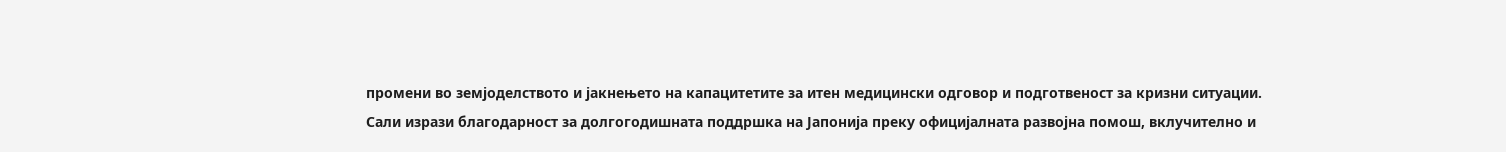промени во земјоделството и јакнењето на капацитетите за итен медицински одговор и подготвеност за кризни ситуации.
Сали изрази благодарност за долгогодишната поддршка на Јапонија преку официјалната развојна помош, вклучително и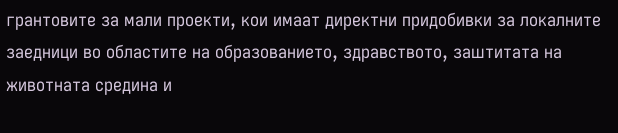грантовите за мали проекти, кои имаат директни придобивки за локалните заедници во областите на образованието, здравството, заштитата на животната средина и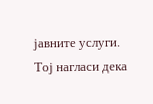јавните услуги.
Тој нагласи дека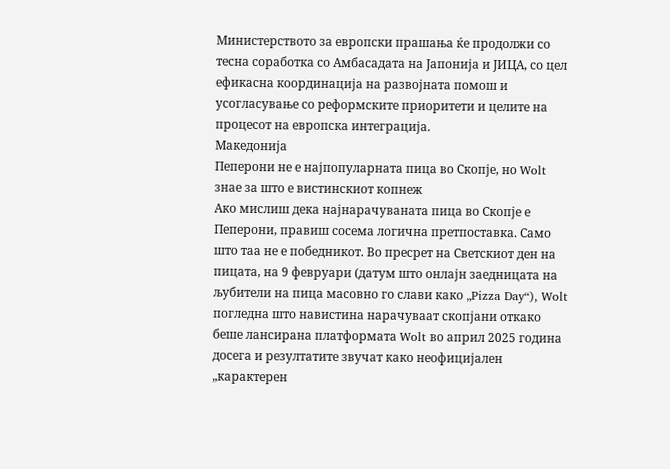Министерството за европски прашања ќе продолжи со тесна соработка со Амбасадата на Јапонија и ЈИЦА, со цел ефикасна координација на развојната помош и усогласување со реформските приоритети и целите на процесот на европска интеграција.
Македонија
Пеперони не е најпопуларната пица во Скопје, но Wolt знае за што е вистинскиот копнеж
Ако мислиш дека најнарачуваната пица во Скопје е Пеперони, правиш сосема логична претпоставка. Само што таа не е победникот. Во пресрет на Светскиот ден на пицата, на 9 февруари (датум што онлајн заедницата на љубители на пица масовно го слави како „Pizza Day“), Wolt погледна што навистина нарачуваат скопјани откако беше лансирана платформата Wolt во април 2025 година досега и резултатите звучат како неофицијален „карактерен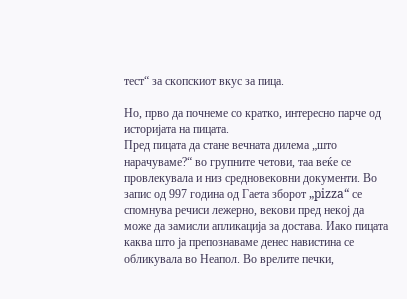тест“ за скопскиот вкус за пица.

Но, прво да почнеме со кратко, интересно парче од историјата на пицата.
Пред пицата да стане вечната дилема „што нарачуваме?“ во групните четови, таа веќе се провлекувала и низ средновековни документи. Во запис од 997 година од Гаета зборот „pizza“ се спомнува речиси лежерно, векови пред некој да може да замисли апликација за достава. Иако пицата каква што ја препознаваме денес навистина се обликувала во Неапол. Во врелите печки,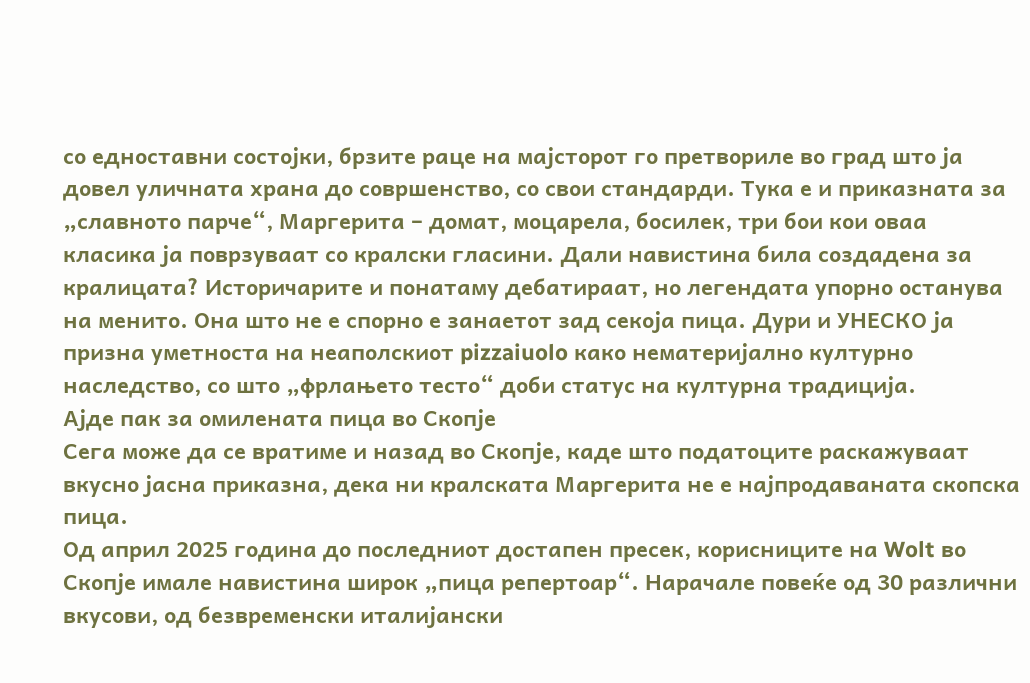со едноставни состојки, брзите раце на мајсторот го претвориле во град што ја довел уличната храна до совршенство, со свои стандарди. Тука е и приказната за „славното парче“, Маргерита – домат, моцарела, босилек, три бои кои оваа класика ја поврзуваат со кралски гласини. Дали навистина била создадена за кралицата? Историчарите и понатаму дебатираат, но легендата упорно останува на менито. Она што не е спорно е занаетот зад секоја пица. Дури и УНЕСКО ја призна уметноста на неаполскиот pizzaiuolo како нематеријално културно наследство, со што „фрлањето тесто“ доби статус на културна традиција.
Ајде пак за омилената пица во Скопје
Сега може да се вратиме и назад во Скопје, каде што податоците раскажуваат вкусно јасна приказна, дека ни кралската Маргерита не е најпродаваната скопска пица.
Од април 2025 година до последниот достапен пресек, корисниците на Wolt во Скопје имале навистина широк „пицa репертоар“. Нарачале повеќе од 30 различни вкусови, од безвременски италијански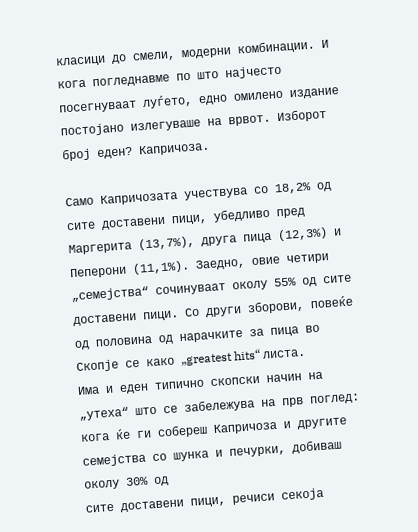класици до смели, модерни комбинации. И кога погледнавме по што најчесто посегнуваат луѓето, едно омилено издание постојано излегуваше на врвот. Изборот број еден? Капричоза.

Само Капричозата учествува со 18,2% од сите доставени пици, убедливо пред Маргерита (13,7%), друга пица (12,3%) и Пеперони (11,1%). Заедно, овие четири „семејства“ сочинуваат околу 55% од сите доставени пици. Со други зборови, повеќе од половина од нарачките за пица во Скопје се како „greatest hits“ листа.
Има и еден типично скопски начин на „утеха“ што се забележува на прв поглед: кога ќе ги собереш Капричоза и другите семејства со шунка и печурки, добиваш околу 30% од
сите доставени пици, речиси секоја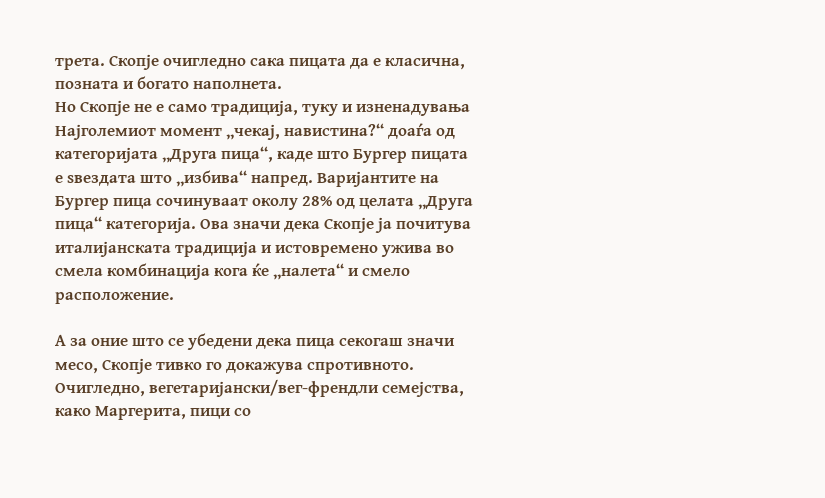трета. Скопје очигледно сака пицата да е класична, позната и богато наполнета.
Но Скопје не е само традиција, туку и изненадувања
Најголемиот момент „чекај, навистина?“ доаѓа од категоријата „Друга пица“, каде што Бургер пицата е ѕвездата што „избива“ напред. Варијантите на Бургер пица сочинуваат околу 28% од целата „Друга пица“ категорија. Ова значи дека Скопје ја почитува италијанската традиција и истовремено ужива во смела комбинација кога ќе „налета“ и смело расположение.

А за оние што се убедени дека пица секогаш значи месо, Скопје тивко го докажува спротивното. Очигледно, вегетаријански/вег-френдли семејства, како Маргерита, пици со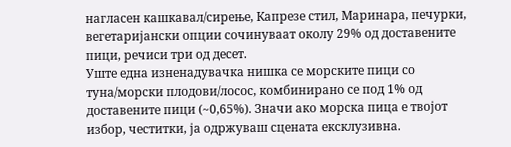нагласен кашкавал/сирење, Капрезе стил, Маринара, печурки, вегетаријански опции сочинуваат околу 29% од доставените пици, речиси три од десет.
Уште една изненадувачка нишка се морските пици со туна/морски плодови/лосос, комбинирано се под 1% од доставените пици (~0,65%). Значи ако морска пица е твојот избор, честитки, ја одржуваш сцената ексклузивна.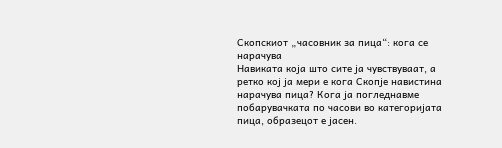Скопскиот „часовник за пица“: кога се нарачува
Навиката која што сите ја чувствуваат, а ретко кој ја мери е кога Скопје навистина нарачува пица? Кога ја погледнавме побарувачката по часови во категоријата пица, образецот е јасен.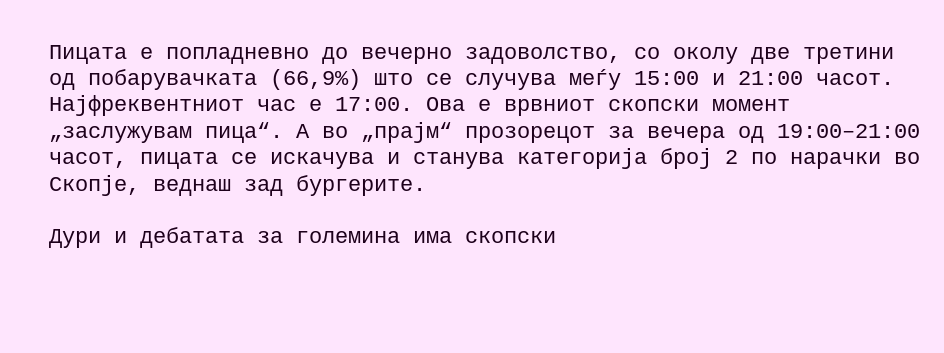Пицата е попладневно до вечерно задоволство, со околу две третини од побарувачката (66,9%) што се случува меѓу 15:00 и 21:00 часот. Најфреквентниот час е 17:00. Ова е врвниот скопски момент „заслужувам пица“. А во „прајм“ прозорецот за вечера од 19:00–21:00 часот, пицата се искачува и станува категорија број 2 по нарачки во Скопје, веднаш зад бургерите.

Дури и дебатата за големина има скопски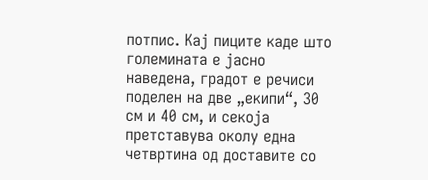потпис. Кај пиците каде што големината е јасно наведена, градот е речиси поделен на две „екипи“, 30 см и 40 см, и секоја претставува околу една четвртина од доставите со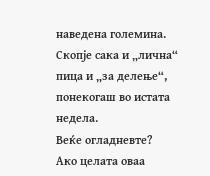наведена големина. Скопје сака и „лична“ пица и „за делење“, понекогаш во истата недела.
Веќе огладневте?
Ако целата оваа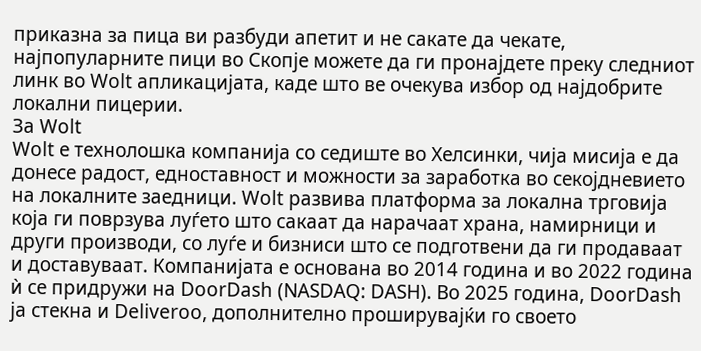приказна за пица ви разбуди апетит и не сакате да чекате, најпопуларните пици во Скопје можете да ги пронајдете преку следниот линк во Wolt апликацијата, каде што ве очекува избор од најдобрите локални пицерии.
За Wolt
Wolt е технолошка компанија со седиште во Хелсинки, чија мисија е да донесе радост, едноставност и можности за заработка во секојдневието на локалните заедници. Wolt развива платформа за локална трговија која ги поврзува луѓето што сакаат да нарачаат храна, намирници и други производи, со луѓе и бизниси што се подготвени да ги продаваат и доставуваат. Компанијата е основана во 2014 година и во 2022 година ѝ се придружи на DoorDash (NASDAQ: DASH). Во 2025 година, DoorDash ја стекна и Deliveroo, дополнително проширувајќи го своето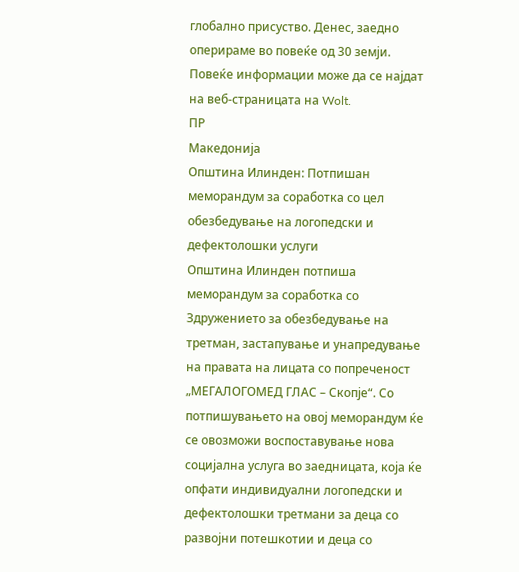глобално присуство. Денес, заедно оперираме во повеќе од 30 земји. Повеќе информации може да се најдат на веб-страницата на Wolt.
ПР
Македонија
Општина Илинден: Потпишан меморандум за соработка со цел обезбедување на логопедски и дефектолошки услуги
Општина Илинден потпиша меморандум за соработка со Здружението за обезбедување на третман, застапување и унапредување на правата на лицата со попреченост „МЕГАЛОГОМЕД ГЛАС – Скопје“. Со потпишувањето на овој меморандум ќе се овозможи воспоставување нова социјална услуга во заедницата, која ќе опфати индивидуални логопедски и дефектолошки третмани за деца со развојни потешкотии и деца со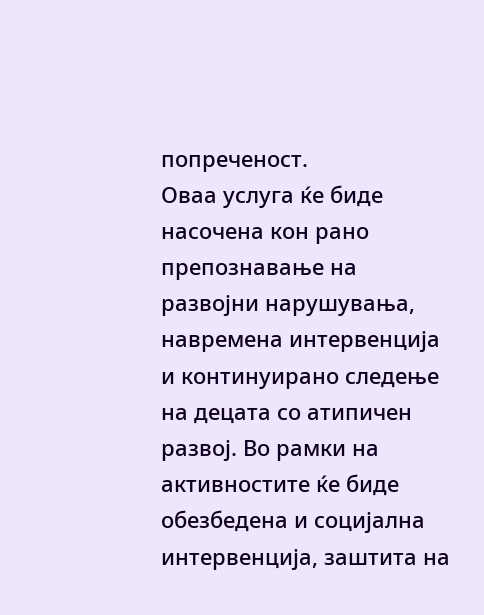попреченост.
Оваа услуга ќе биде насочена кон рано препознавање на развојни нарушувања, навремена интервенција и континуирано следење на децата со атипичен развој. Во рамки на активностите ќе биде обезбедена и социјална интервенција, заштита на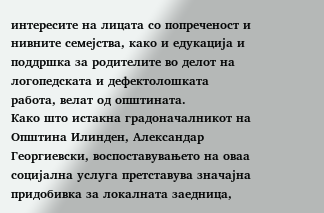интересите на лицата со попреченост и нивните семејства, како и едукација и поддршка за родителите во делот на логопедската и дефектолошката работа, велат од општината.
Како што истакна градоначалникот на Општина Илинден, Александар Георгиевски, воспоставувањето на оваа социјална услуга претставува значајна придобивка за локалната заедница,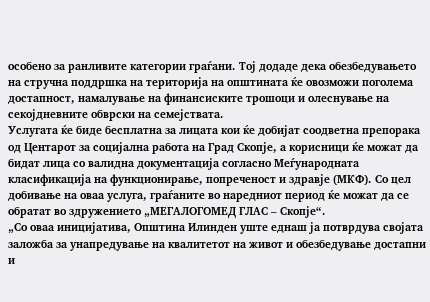особено за ранливите категории граѓани. Тој додаде дека обезбедувањето на стручна поддршка на територија на општината ќе овозможи поголема достапност, намалување на финансиските трошоци и олеснување на секојдневните обврски на семејствата.
Услугата ќе биде бесплатна за лицата кои ќе добијат соодветна препорака од Центарот за социјална работа на Град Скопје, а корисници ќе можат да бидат лица со валидна документација согласно Меѓународната класификација на функционирање, попреченост и здравје (МКФ). Со цел добивање на оваа услуга, граѓаните во наредниот период ќе можат да се обратат во здружението „МЕГАЛОГОМЕД ГЛАС – Скопје“.
„Со оваа иницијатива, Општина Илинден уште еднаш ја потврдува својата заложба за унапредување на квалитетот на живот и обезбедување достапни и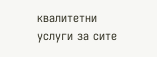квалитетни услуги за сите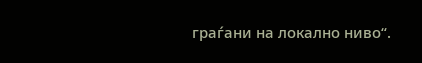граѓани на локално ниво“.